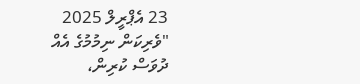23 އެޕްރީލް 2025
"ވެރިކަން ނިމުމުގެ އެއް ދުވަސް ކުރިން،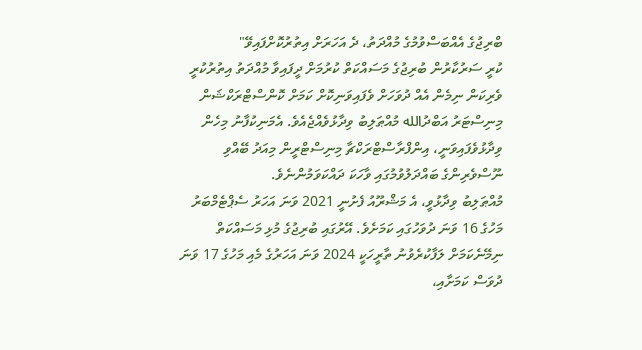ބްރިޖުގެ އެއްބަސްވުމުގެ މުއްދަތު، ދެ އަހަރަށް އިތުރުކޮށްފައިވޭ"
ކުރީ ސަރުކާރުން ބުރިޖުގެ މަސައްކަތް ކުރުމަށް ދީފައިވާ މުއްދަތު އިތުރުކުރީ ވެރިކަން ނިމެން އެއް ދުވަހަށް ވެފައިވަނިކޮށް ކަމަށް ކޮންސްޓްރަކްޝަން މިނިސްޓަރު އަބްދުالله މުއްޠަލިބު ވިދާޅުވެއްޖެއެވެ. އެމަނިކުފާނު މިހެން ވިދާޅުވެފައިވަނީ، އިންފްރާސްޓްރަކްޗާ މިނިސްޓްރީން މިއަދު ބޭއްވި ނޫސްވެރިންގެ ބައްދަލުވުމުގައި ވާހަކަ ދައްކަވަމުންނެވެ.
މުއްޠަލިބު ވިދާޅުވީ، އެ މަޝްރޫއު ފެށުނީ 2021 ވަނަ އަހަރު ސެޕްޓެމްބަރު މަހުގެ 16 ވަނަ ދުވަހުގައި ކަމަށެވެ. އޭރުގައި ބުރިޖުގެ މުޅި މަސައްކަތް ނިމޭނެކަމަށް ލަފާކުރެވުނު ތާރީހަކީ 2024 ވަނަ އަހަރުގެ މެއި މަހުގެ 17 ވަނަ ދުވަސް ކަމަށާއި،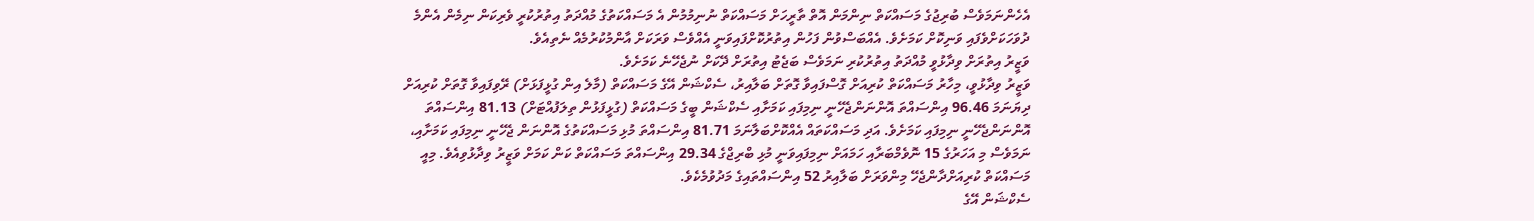އެހެންނަމަވެސް ބުރިޖުގެ މަސައްކަތް ނިންމަން އޮތް ތާރީހަށް މަސައްކަތް ނުނިމުމުން އެ މަސައްކަތުގެ މުއްދަތު އިތުރުކުރީ ވެރިކަން ނިމެން އެންމެ ދުވަހަކަށްވެފައި ވަނިކޮށް ކަމަށެވެ. އެއްބަސްވުން ފަހުން އިތުރުކޮށްފައިވަނީ އެއްވެސް ވަރަކަށް އާންމުކުރުމެއް ނެތިއެވެ.
ވަޒީރު އިތުރަށް ވިދާޅުވީ މުއްދަތު އިތުރުކުރި ނަމަވެސް ބަޖެޓު އިތުރަށް ދޭކަށް ނުޖެހޭނެ ކަމަށެވެ.
ވަޒީރު ވިދާޅުވީ، މިހާރު މަސައްކަތް ކުރިއަށް ގޮސްފައިވާ ގޮތަށް ބަލާއިރު، ސެކްޝަން އޭގެ މަސައްކަތް (މާލެ އިން ގުޅީފަޅަށް) ރޭވިފައިވާ ގޮތަށް ކުރިއަށް ދިޔަނަމަ 96.46 އިންސައްތަ އޮންނަންޖެހޭނީ ނިމިފައި ކަމަށާއި ސެކްޝަން ބީގެ މަސައްކަތް (ގުޅީފަޅުން ތިލަފުއްޓަށް) 81.13 އިންސައްތަ އޮންނަންޖެހޭނީ ނިމިފައި ކަމަށެވެ. އަދި މަސައްކަތައް އެއްކޮށްބަލާނަމަ 81.71 އިންސައްތަ މުޅި މަސައްކަތުގެ އޮންނަން ޖެހޭނީ ނިމިފައި ކަމަށާއި، ނަމަވެސް މި އަހަރުގެ 15 ނޮވެމްބަރާއި ހަމައަށް ނިމިފައިވަނީ މުޅި ބްރިޖްގެ 29.34 އިންސައްތަ މަސައްކަތް ކަން ކަމަށް ވަޒީރު ވިދާޅުވިއެވެ. މިއީ މަސައްކަތް ކުރިއަށްދާންޖެހޭ މިންވަރަށް ބަލާއިރު 52 އިންސައްތައިގެ މަދުވުމެކެވެ.
ސެކްޝަން އޭގެ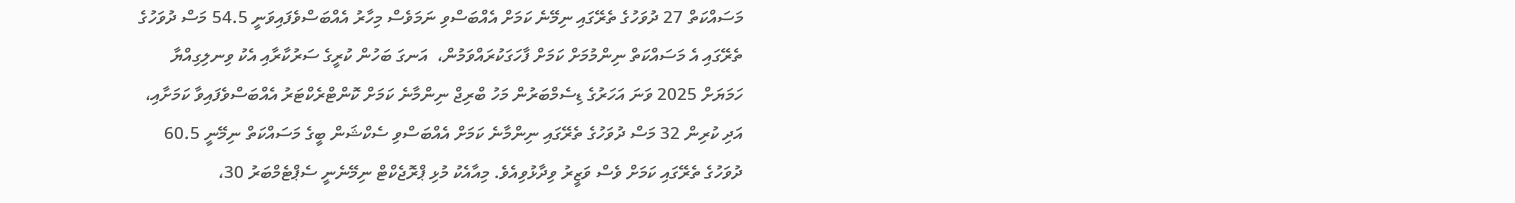މަސައްކަތް 27 ދުވަހުގެ ތެރޭގައި ނިމޭނެ ކަމަށް އެއްބަސްވި ނަމަވެސް މިހާރު އެއްބަސްވެފައިވަނީ 54.5 މަސް ދުވަހުގެ ތެރޭގައި އެ މަސައްކަތް ނިންމުމަށް ކަމަށް ފާހަގަކުރައްވަމުން،  އަނގަ ބަހުން ކުރީގެ ސަރުކާރާއި އެކު ވިނލިގިއްޔާ ހަމަޔަށް 2025 ވަނަ އަހަރުގެ ޑިސެމްބަރުން މަހު ބްރިޖް ނިންމާނެ ކަމަށް ކޮންޓްރެކްޓަރު އެއްބަސްވެފައިވާ ކަމަށާއި، އަދި ކުރިން 32 މަސް ދުވަހުގެ ތެރޭގައި ނިންމާނެ ކަމަށް އެއްބަސްވި ސެކްޝަން ބީގެ މަސައްކަތް ނިމޭނީ 60.5 ދުވަހުގެ ތެރޭގައި ކަމަށް ވެސް ވަޒީރު ވިދާޅުވިއެވެ. މިއާއެކު މުޅި ޕްރޮޖެކްޓް ނިމޭނެނީ ސެޕްޓެމްބަރު 30،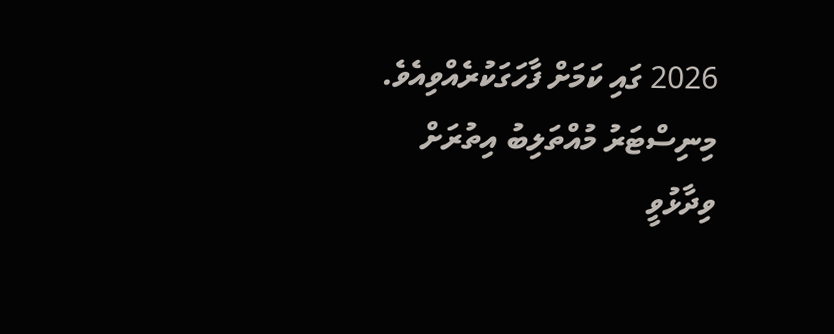2026 ގައި ކަމަށް ފާހަގަކުރެއްވިއެވެ.
މިނިސްޓަރު މުއްތަލިބު އިތުރަށް ވިދާޅުވީ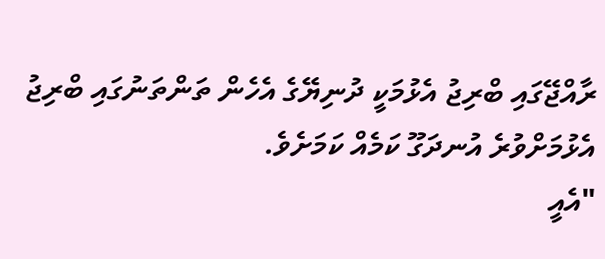ރާއްޖޭގައި ބްރިޖު އެޅުމަކީ ދުނިޔޭގެ އެހެން ތަންތަނުގައި ބްރިޖު އެޅުމަށްވުރެ އުނދަގޫ ކަމެއް ކަމަށެވެ.
"އެއީ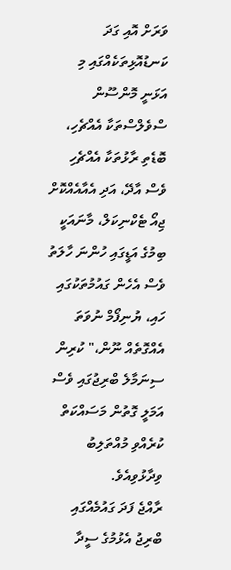ވަރަށް އޮއި ގަދަ ކަނޑުއޮޅިތަކެއްގައި މި އަޅަނީ މޮންސޫން ސްވެލްސްތަކާ އެއްޗެހި، ބޮޑެތި ރާޅުތަކާ އެއްޗެހި ވެސް އާދޭ، އަދި އެއާއެއްކޮށް ޖިއޯ ޓެކްނިކަލް، މާނައަކީ ބިމުގެ އަޑީގައި ހުންނަ ހާލަތު ވެސް އެހެން ގައުމުތަކުގައި ހައި، ޔުނިފޯމް ނުވަތަ އެއްގޮތެއް ނޫން،" ކުރިން ސިނަމާލެ ބްރިޖުގައި ވެސް އަމަލީ ގޮތުން މަސައްކަތް ކުރެއްވި މުއްތަލިބު ވިދާޅުވިއެވެ.
ރާއްޖެ ފަދަ ގައުމެއްގައި ބްރިޖު އެޅުމުގެ ސީދާ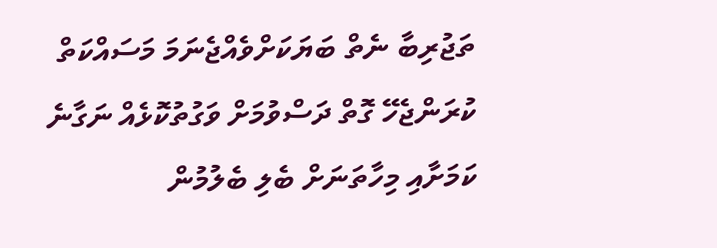ތަޖުރިބާ ނެތް ބަޔަކަށްވެއްޖެނަމަ މަސައްކަތް ކުރަންޖެހޭ ގޮތް ދަސްވުމަށް ވަގުތުކޮޅެއް ނަގާނެ ކަމަށާއި މިހާތަނަށް ބެލި ބެލުމުން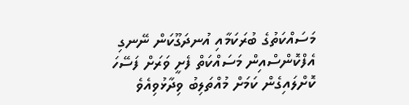މަސައްކަތުގެ ބުރަކަމާއި އުނދަގޫކަން ނޭނގި އެފްކޮންސްއިން މަސައްކަތް ފެށީ ވަރަށް ފަސޭހަ ކޮށްލައިގެން ކަމަށް މުއްތަލިބު ވިދާޅުވިއެވެ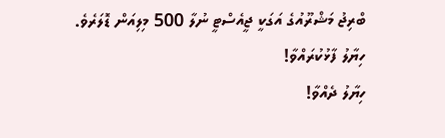ބްރިޖު މަޝްރޫއުގެ އަގަކީ ޖީއެސްޓީ ނުލާ 500 މިލިއަން ޑޮލަރެވެ.
ހިޔާލު ފާޅުކުރައްވާ!
ހިޔާލު ދެއްވާ!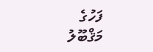ފަހުގެ
މަޤްބޫލު